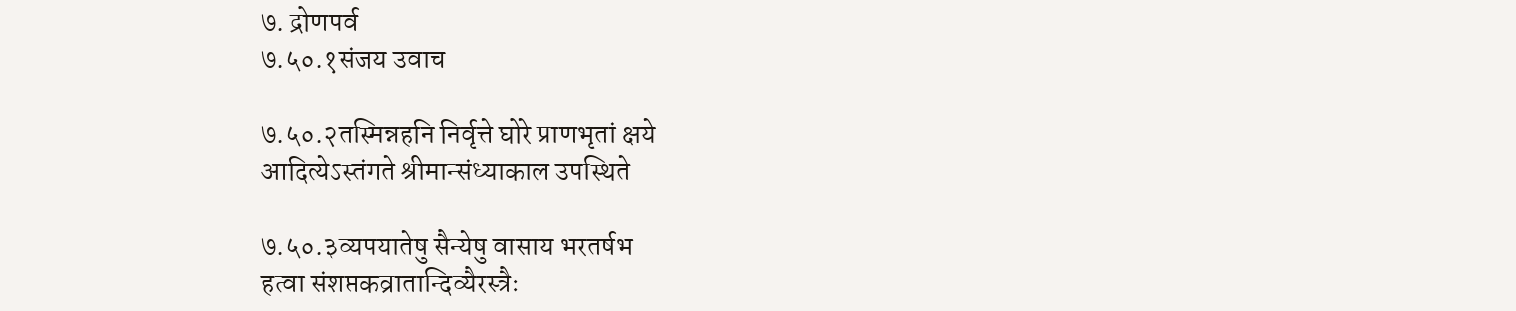७. द्रोणपर्व
७.५०.१संजय उवाच

७.५०.२तस्मिन्नहनि निर्वृत्ते घोरे प्राणभृतां क्षये
आदित्येऽस्तंगते श्रीमान्संध्याकाल उपस्थिते

७.५०.३व्यपयातेषु सैन्येषु वासाय भरतर्षभ
हत्वा संशप्तकव्रातान्दिव्यैरस्त्रैः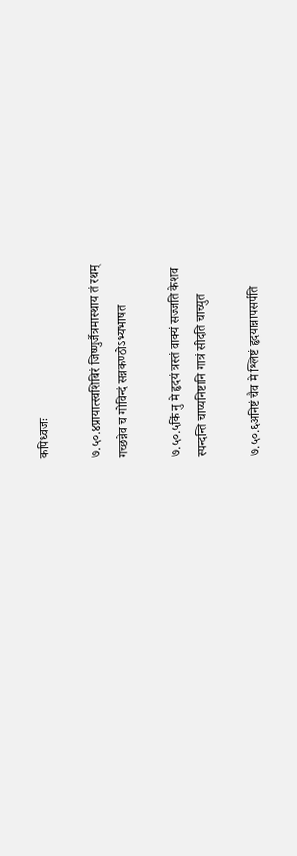कपिध्वजः

७.५०.४प्रायात्स्वशिबिरं जिष्णुर्जैत्रमास्थाय तं रथम्
गच्छन्नेव च गोविन्दं सन्नकण्ठोऽभ्यभाषत

७.५०.५किं नु मे हृदयं त्रस्तं वाक्यं सज्जति केशव
स्पन्दन्ति चाप्यनिष्टानि गात्रं सीदति चाच्युत

७.५०.६अनिष्टं चैव मे श्लिष्टं हृदयान्नापसर्पति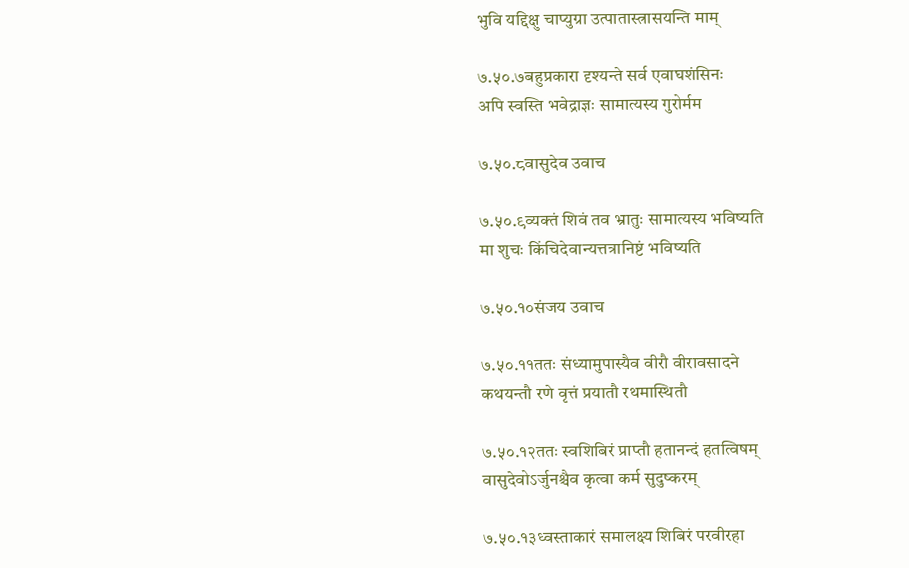भुवि यद्दिक्षु चाप्युग्रा उत्पातास्त्रासयन्ति माम्

७.५०.७बहुप्रकारा दृश्यन्ते सर्व एवाघशंसिनः
अपि स्वस्ति भवेद्राज्ञः सामात्यस्य गुरोर्मम

७.५०.८वासुदेव उवाच

७.५०.९व्यक्तं शिवं तव भ्रातुः सामात्यस्य भविष्यति
मा शुचः किंचिदेवान्यत्तत्रानिष्टं भविष्यति

७.५०.१०संजय उवाच

७.५०.११ततः संध्यामुपास्यैव वीरौ वीरावसादने
कथयन्तौ रणे वृत्तं प्रयातौ रथमास्थितौ

७.५०.१२ततः स्वशिबिरं प्राप्तौ हतानन्दं हतत्विषम्
वासुदेवोऽर्जुनश्चैव कृत्वा कर्म सुदुष्करम्

७.५०.१३ध्वस्ताकारं समालक्ष्य शिबिरं परवीरहा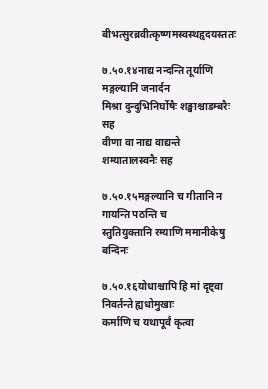बीभत्सुरब्रवीत्कृष्णमस्वस्थहृदयस्ततः

७.५०.१४नाद्य नन्दन्ति तूर्याणि मङ्गल्यानि जनार्दन
मिश्रा दुन्दुभिनिर्घोषैः शङ्खाश्चाडम्बरैः सह
वीणा वा नाद्य वाद्यन्ते शम्यातालस्वनैः सह

७.५०.१५मङ्गल्यानि च गीतानि न गायन्ति पठन्ति च
स्तुतियुक्तानि रम्याणि ममानीकेषु बन्दिनः

७.५०.१६योधाश्चापि हि मां दृष्ट्वा निवर्तन्ते ह्यधोमुखाः
कर्माणि च यथापूर्वं कृत्वा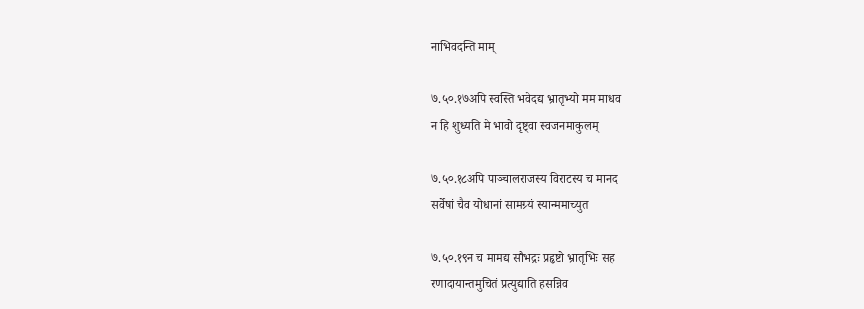नाभिवदन्ति माम्

७.५०.१७अपि स्वस्ति भवेदद्य भ्रातृभ्यो मम माधव
न हि शुध्यति मे भावो दृष्ट्वा स्वजनमाकुलम्

७.५०.१८अपि पाञ्चालराजस्य विराटस्य च मानद
सर्वेषां चैव योधानां सामग्र्यं स्यान्ममाच्युत

७.५०.१९न च मामद्य सौभद्रः प्रहृष्टो भ्रातृभिः सह
रणादायान्तमुचितं प्रत्युद्याति हसन्निव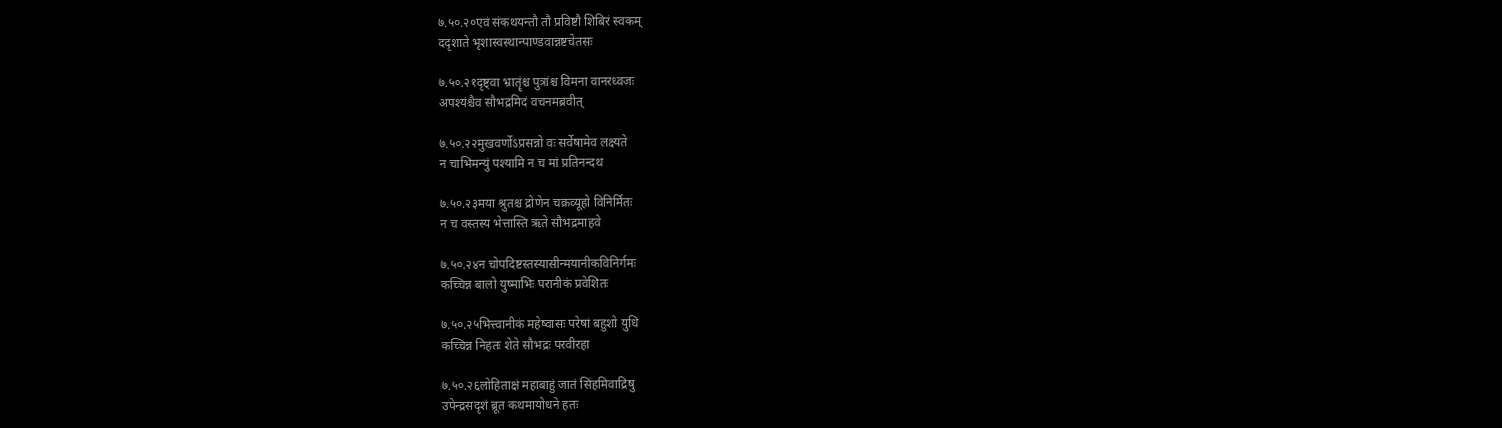७.५०.२०एवं संकथयन्तौ तौ प्रविष्टौ शिबिरं स्वकम्
ददृशाते भृशास्वस्थान्पाण्डवान्नष्टचेतसः

७.५०.२१दृष्ट्वा भ्रातॄंश्च पुत्रांश्च विमना वानरध्वजः
अपश्यंश्चैव सौभद्रमिदं वचनमब्रवीत्

७.५०.२२मुखवर्णोऽप्रसन्नो वः सर्वेषामेव लक्ष्यते
न चाभिमन्युं पश्यामि न च मां प्रतिनन्दथ

७.५०.२३मया श्रुतश्च द्रोणेन चक्रव्यूहो विनिर्मितः
न च वस्तस्य भेत्तास्ति ऋते सौभद्रमाहवे

७.५०.२४न चोपदिष्टस्तस्यासीन्मयानीकविनिर्गमः
कच्चिन्न बालो युष्माभिः परानीकं प्रवेशितः

७.५०.२५भित्त्वानीकं महेष्वासः परेषां बहुशो युधि
कच्चिन्न निहतः शेते सौभद्रः परवीरहा

७.५०.२६लोहिताक्षं महाबाहुं जातं सिंहमिवाद्रिषु
उपेन्द्रसदृशं ब्रूत कथमायोधने हतः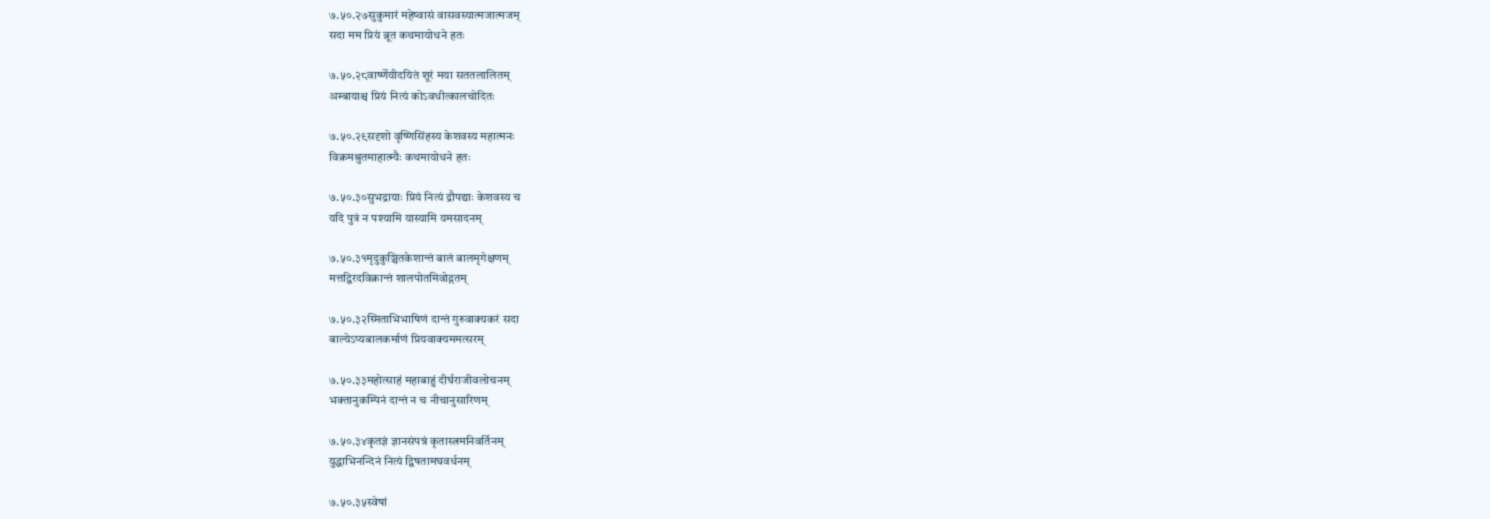७.५०.२७सुकुमारं महेष्वासं वासवस्यात्मजात्मजम्
सदा मम प्रियं ब्रूत कथमायोधने हतः

७.५०.२८वार्ष्णेयीदयितं शूरं मया सततलालितम्
अम्बायाश्च प्रियं नित्यं कोऽवधीत्कालचोदितः

७.५०.२९सदृशो वृष्णिसिंहस्य केशवस्य महात्मनः
विक्रमश्रुतमाहात्म्यैः कथमायोधने हतः

७.५०.३०सुभद्रायाः प्रियं नित्यं द्रौपद्याः केशवस्य च
यदि पुत्रं न पश्यामि यास्यामि यमसादनम्

७.५०.३१मृदुकुञ्चितकेशान्तं बालं बालमृगेक्षणम्
मत्तद्विरदविक्रान्तं शालपोतमिवोद्गतम्

७.५०.३२स्मिताभिभाषिणं दान्तं गुरुवाक्यकरं सदा
बाल्येऽप्यबालकर्माणं प्रियवाक्यममत्सरम्

७.५०.३३महोत्साहं महाबाहुं दीर्घराजीवलोचनम्
भक्तानुकम्पिनं दान्तं न च नीचानुसारिणम्

७.५०.३४कृतज्ञं ज्ञानसंपन्नं कृतास्त्रमनिवर्तिनम्
युद्धाभिनन्दिनं नित्यं द्विषतामघवर्धनम्

७.५०.३५स्वेषां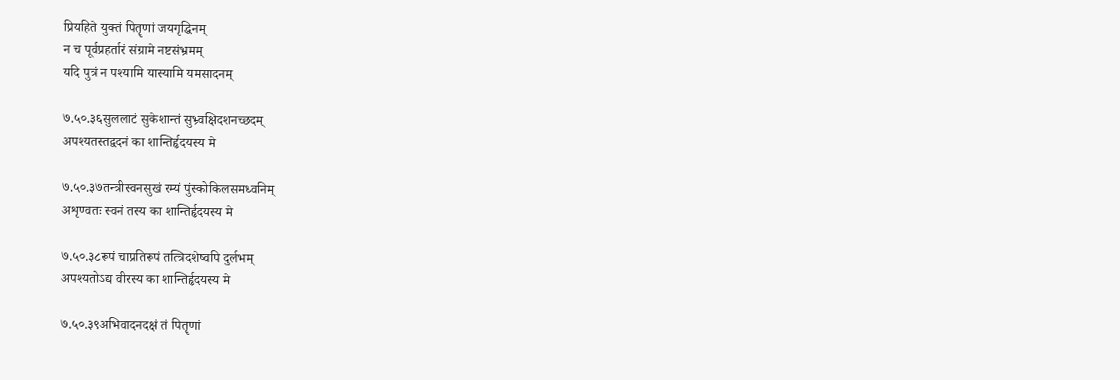प्रियहिते युक्तं पितॄणां जयगृद्धिनम्
न च पूर्वप्रहर्तारं संग्रामे नष्टसंभ्रमम्
यदि पुत्रं न पश्यामि यास्यामि यमसादनम्

७.५०.३६सुललाटं सुकेशान्तं सुभ्र्वक्षिदशनच्छदम्
अपश्यतस्तद्वदनं का शान्तिर्हृदयस्य मे

७.५०.३७तन्त्रीस्वनसुखं रम्यं पुंस्कोकिलसमध्वनिम्
अशृण्वतः स्वनं तस्य का शान्तिर्हृदयस्य मे

७.५०.३८रूपं चाप्रतिरूपं तत्त्रिदशेष्वपि दुर्लभम्
अपश्यतोऽद्य वीरस्य का शान्तिर्हृदयस्य मे

७.५०.३९अभिवादनदक्षं तं पितॄणां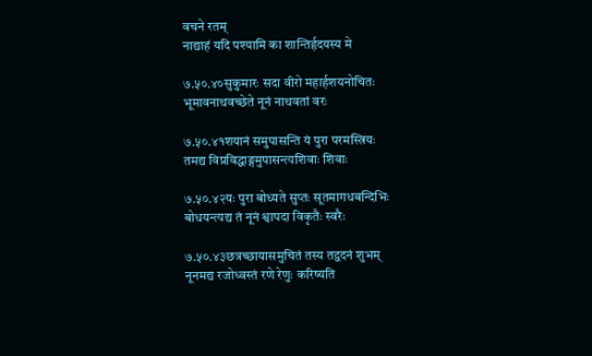वचने रतम्
नाद्याहं यदि पश्यामि का शान्तिर्हृदयस्य मे

७.५०.४०सुकुमारः सदा वीरो महार्हशयनोचितः
भूमावनाथवच्छेते नूनं नाथवतां वरः

७.५०.४१शयानं समुपासन्ति यं पुरा परमस्त्रियः
तमद्य विप्रविद्धाङ्गमुपासन्त्यशिवाः शिवाः

७.५०.४२यः पुरा बोध्यते सुप्तः सूतमागधबन्दिभिः
बोधयन्त्यद्य तं नूनं श्वापदा विकृतैः स्वरैः

७.५०.४३छत्रच्छायासमुचितं तस्य तद्वदनं शुभम्
नूनमद्य रजोध्वस्तं रणे रेणुः करिष्यति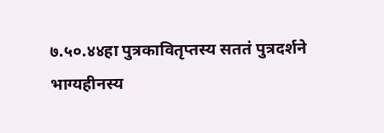७.५०.४४हा पुत्रकावितृप्तस्य सततं पुत्रदर्शने
भाग्यहीनस्य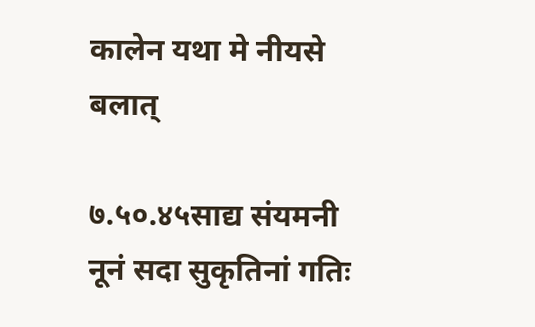कालेन यथा मे नीयसे बलात्

७.५०.४५साद्य संयमनी नूनं सदा सुकृतिनां गतिः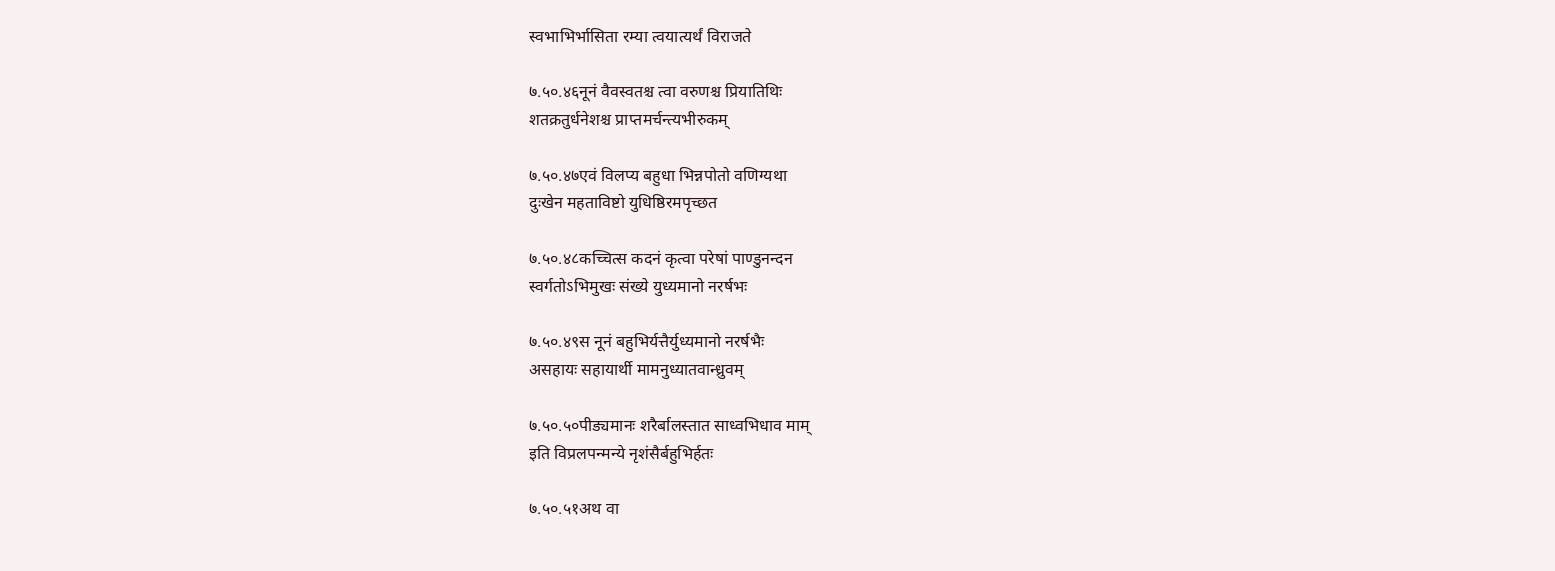स्वभाभिर्भासिता रम्या त्वयात्यर्थं विराजते

७.५०.४६नूनं वैवस्वतश्च त्वा वरुणश्च प्रियातिथिः
शतक्रतुर्धनेशश्च प्राप्तमर्चन्त्यभीरुकम्

७.५०.४७एवं विलप्य बहुधा भिन्नपोतो वणिग्यथा
दुःखेन महताविष्टो युधिष्ठिरमपृच्छत

७.५०.४८कच्चित्स कदनं कृत्वा परेषां पाण्डुनन्दन
स्वर्गतोऽभिमुखः संख्ये युध्यमानो नरर्षभः

७.५०.४९स नूनं बहुभिर्यत्तैर्युध्यमानो नरर्षभैः
असहायः सहायार्थी मामनुध्यातवान्ध्रुवम्

७.५०.५०पीड्यमानः शरैर्बालस्तात साध्वभिधाव माम्
इति विप्रलपन्मन्ये नृशंसैर्बहुभिर्हतः

७.५०.५१अथ वा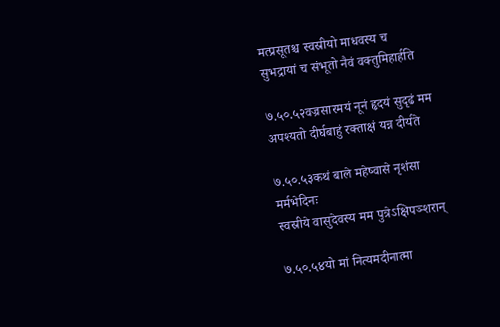मत्प्रसूतश्च स्वस्रीयो माधवस्य च
सुभद्रायां च संभूतो नैवं वक्तुमिहार्हति

७.५०.५२वज्रसारमयं नूनं हृदयं सुदृढं मम
अपश्यतो दीर्घबाहुं रक्ताक्षं यन्न दीर्यते

७.५०.५३कथं बाले महेष्वासे नृशंसा मर्मभेदिनः
स्वस्रीये वासुदेवस्य मम पुत्रेऽक्षिपञ्शरान्

७.५०.५४यो मां नित्यमदीनात्मा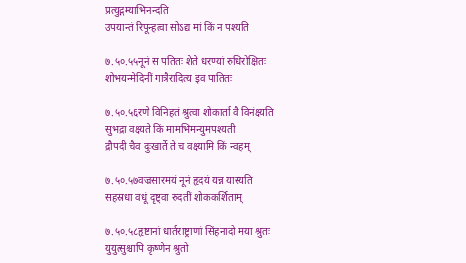प्रत्युद्गम्याभिनन्दति
उपयान्तं रिपून्हत्वा सोऽद्य मां किं न पश्यति

७.५०.५५नूनं स पतितः शेते धरण्यां रुधिरोक्षितः
शोभयन्मेदिनीं गात्रैरादित्य इव पातितः

७.५०.५६रणे विनिहतं श्रुत्वा शोकार्ता वै विनंक्ष्यति
सुभद्रा वक्ष्यते किं मामभिमन्युमपश्यती
द्रौपदी चैव दुःखार्ते ते च वक्ष्यामि किं न्वहम्

७.५०.५७वज्रसारमयं नूनं हृदयं यन्न यास्यति
सहस्रधा वधूं दृष्ट्वा रुदतीं शोककर्शिताम्

७.५०.५८हृष्टानां धार्तराष्ट्राणां सिंहनादो मया श्रुतः
युयुत्सुश्चापि कृष्णेन श्रुतो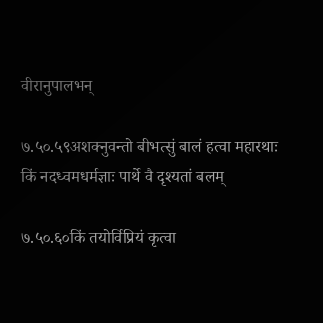वीरानुपालभन्

७.५०.५९अशक्नुवन्तो बीभत्सुं बालं हत्वा महारथाः
किं नदध्वमधर्मज्ञाः पार्थे वै दृश्यतां बलम्

७.५०.६०किं तयोर्विप्रियं कृत्वा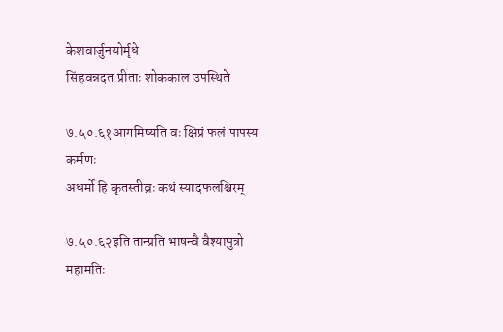केशवार्जुनयोर्मृधे
सिंहवन्नदत प्रीताः शोककाल उपस्थिते

७.५०.६१आगमिष्यति वः क्षिप्रं फलं पापस्य कर्मणः
अधर्मो हि कृतस्तीव्रः कथं स्यादफलश्चिरम्

७.५०.६२इति तान्प्रति भाषन्वै वैश्यापुत्रो महामतिः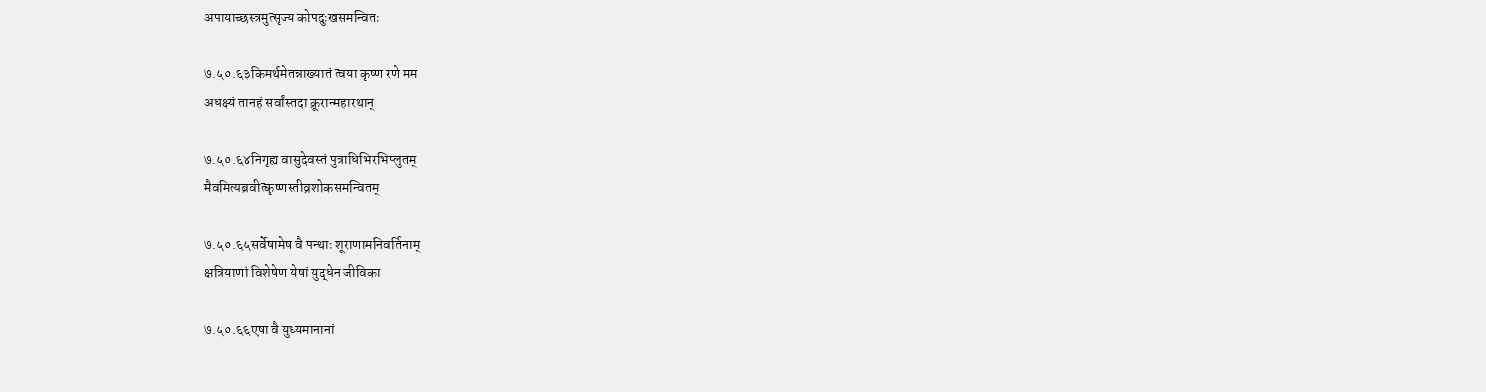अपायाच्छस्त्रमुत्सृज्य कोपदुःखसमन्वितः

७.५०.६३किमर्थमेतन्नाख्यातं त्वया कृष्ण रणे मम
अधक्ष्यं तानहं सर्वांस्तदा क्रूरान्महारथान्

७.५०.६४निगृह्य वासुदेवस्तं पुत्राधिभिरभिप्लुतम्
मैवमित्यब्रवीत्कृष्णस्तीव्रशोकसमन्वितम्

७.५०.६५सर्वेषामेष वै पन्थाः शूराणामनिवर्तिनाम्
क्षत्रियाणां विशेषेण येषां युद्धेन जीविका

७.५०.६६एषा वै युध्यमानानां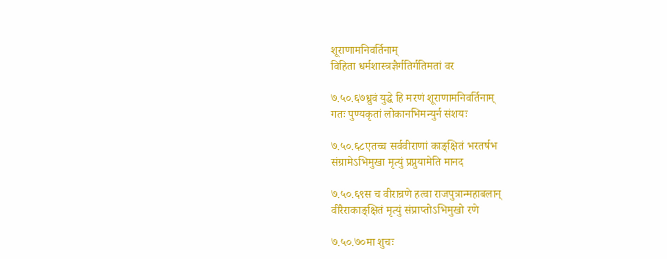शूराणामनिवर्तिनाम्
विहिता धर्मशास्त्रज्ञैर्गतिर्गतिमतां वर

७.५०.६७ध्रुवं युद्धे हि मरणं शूराणामनिवर्तिनाम्
गतः पुण्यकृतां लोकानभिमन्युर्न संशयः

७.५०.६८एतच्च सर्ववीराणां काङ्क्षितं भरतर्षभ
संग्रामेऽभिमुखा मृत्युं प्रप्नुयामेति मानद

७.५०.६९स च वीरान्रणे हत्वा राजपुत्रान्महाबलान्
वीरैराकाङ्क्षितं मृत्युं संप्राप्तोऽभिमुखो रणे

७.५०.७०मा शुचः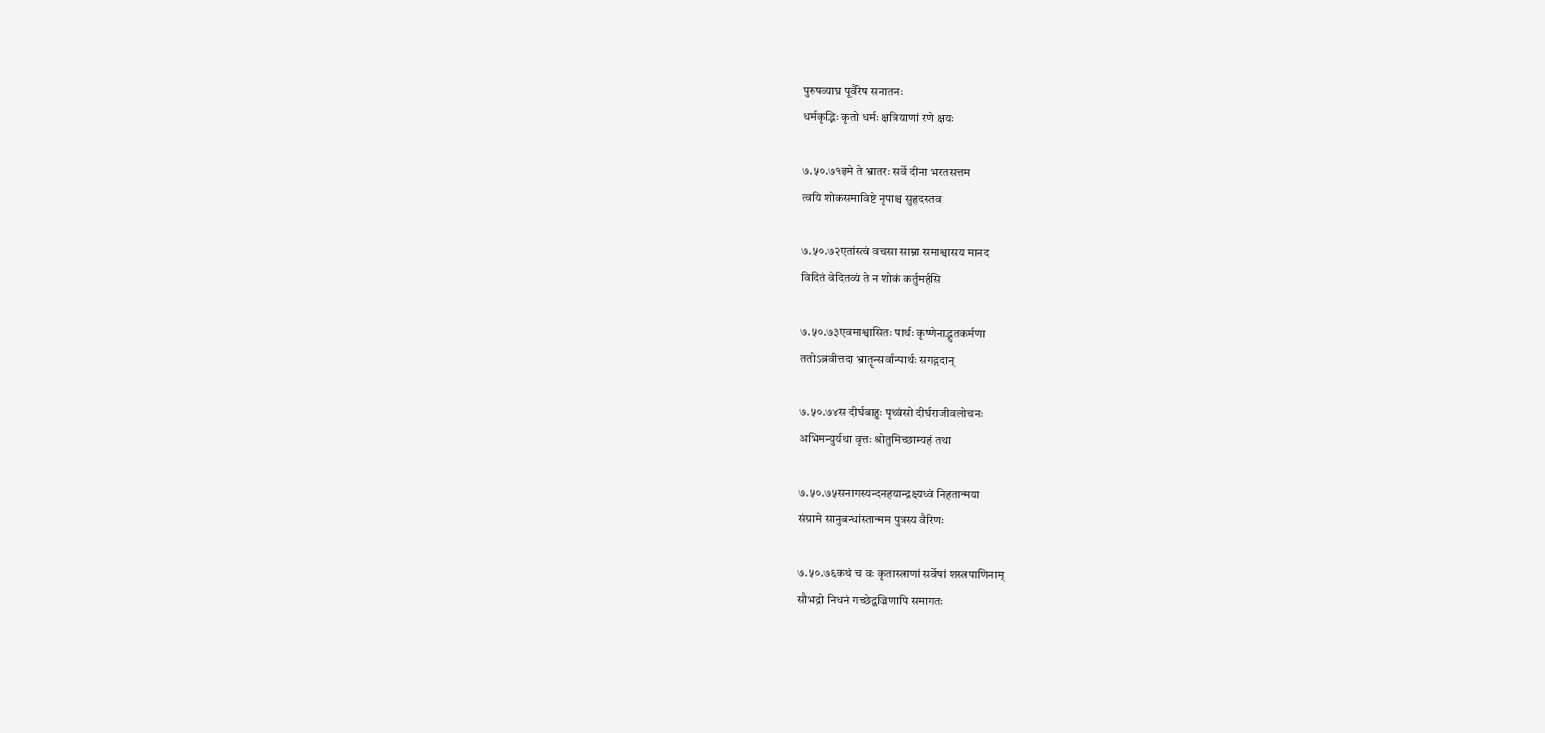पुरुषव्याघ्र पूर्वैरेष सनातनः
धर्मकृद्भिः कृतो धर्मः क्षत्रियाणां रणे क्षयः

७.५०.७१इमे ते भ्रातरः सर्वे दीना भरतसत्तम
त्वयि शोकसमाविष्टे नृपाश्च सुहृदस्तव

७.५०.७२एतांस्त्वं वचसा साम्ना समाश्वासय मानद
विदितं वेदितव्यं ते न शोकं कर्तुमर्हसि

७.५०.७३एवमाश्वासितः पार्थः कृष्णेनाद्भुतकर्मणा
ततोऽब्रवीत्तदा भ्रातॄन्सर्वान्पार्थः सगद्गदान्

७.५०.७४स दीर्घबाहुः पृथ्वंसो दीर्घराजीवलोचनः
अभिमन्युर्यथा वृत्तः श्रोतुमिच्छाम्यहं तथा

७.५०.७५सनागस्यन्दनहयान्द्रक्ष्यध्वं निहतान्मया
संग्रामे सानुबन्धांस्तान्मम पुत्रस्य वैरिणः

७.५०.७६कथं च वः कृतास्त्राणां सर्वेषां शस्त्रपाणिनाम्
सौभद्रो निधनं गच्छेद्वज्रिणापि समागतः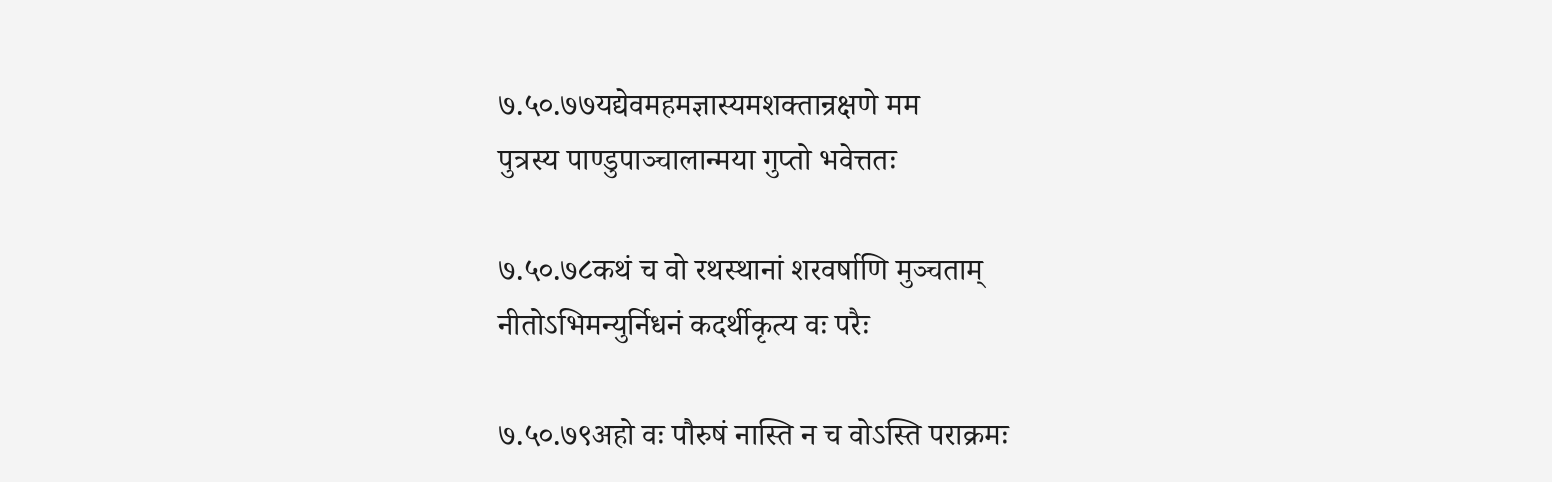७.५०.७७यद्येवमहमज्ञास्यमशक्तान्रक्षणे मम
पुत्रस्य पाण्डुपाञ्चालान्मया गुप्तो भवेत्ततः

७.५०.७८कथं च वो रथस्थानां शरवर्षाणि मुञ्चताम्
नीतोऽभिमन्युर्निधनं कदर्थीकृत्य वः परैः

७.५०.७९अहो वः पौरुषं नास्ति न च वोऽस्ति पराक्रमः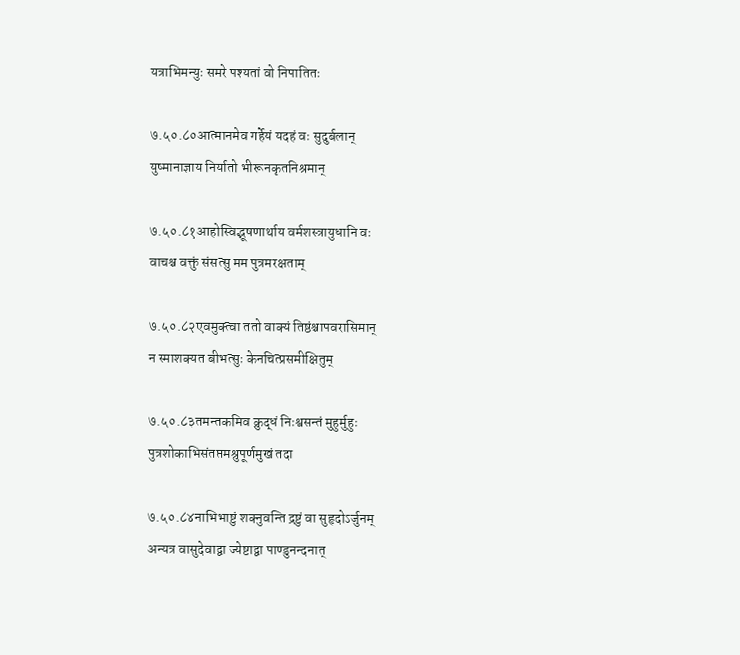यत्राभिमन्युः समरे पश्यतां वो निपातितः

७.५०.८०आत्मानमेव गर्हेयं यदहं वः सुदुर्बलान्
युष्मानाज्ञाय निर्यातो भीरूनकृतनिश्रमान्

७.५०.८१आहोस्विद्भूषणार्थाय वर्मशस्त्रायुधानि वः
वाचश्च वक्तुं संसत्सु मम पुत्रमरक्षताम्

७.५०.८२एवमुक्त्वा ततो वाक्यं तिष्ठंश्चापवरासिमान्
न स्माशक्यत बीभत्सुः केनचित्प्रसमीक्षितुम्

७.५०.८३तमन्तकमिव क्रुद्धं निःश्वसन्तं मुहुर्मुहुः
पुत्रशोकाभिसंतप्तमश्रुपूर्णमुखं तदा

७.५०.८४नाभिभाष्टुं शक्नुवन्ति द्रष्टुं वा सुहृदोऽर्जुनम्
अन्यत्र वासुदेवाद्वा ज्येष्टाद्वा पाण्डुनन्दनात्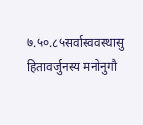७.५०.८५सर्वास्ववस्थासु हितावर्जुनस्य मनोनुगौ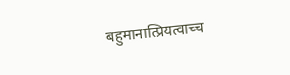बहुमानात्प्रियत्वाच्च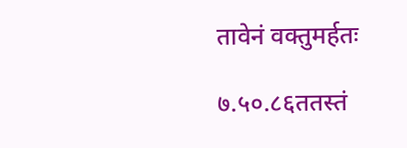तावेनं वक्तुमर्हतः

७.५०.८६ततस्तं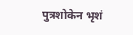पुत्रशोकेन भृशं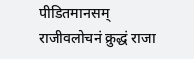पीडितमानसम्
राजीवलोचनं क्रुद्धं राजा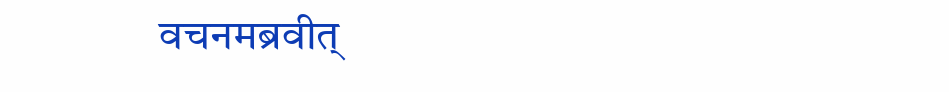वचनमब्रवीत्